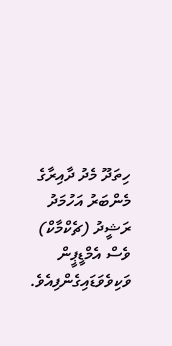ހިތަދޫ މެދު ދާއިރާގެ މެންބަރު އަހުމަދު ރަޝީދު (ޗެކްމާކް) ވެސް އެމްޑީޕީން ވަކިވެވަޑައިގެންފިއެވެ.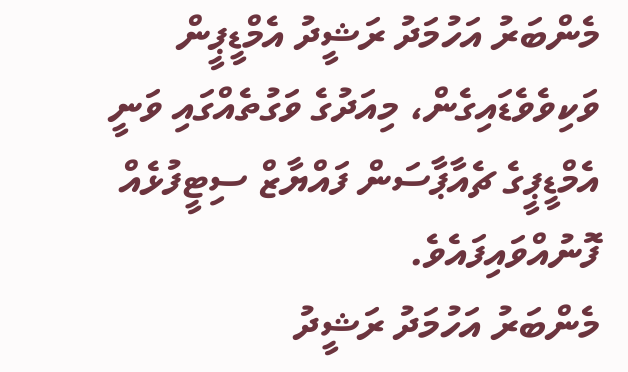މެންބަރު އަހުމަދު ރަޝީދު އެމްޑީޕީން ވަކިވެވެޑައިގެން، މިއަދުގެ ވަގުތެއްގައި ވަނީ އެމްޑީޕީގެ ޗެއާޕާސަން ފައްޔާޒް ސިޓީފުޅެއް ފޮނުއްވައިފައެވެ.
މެންބަރު އަހުމަދު ރަޝީދު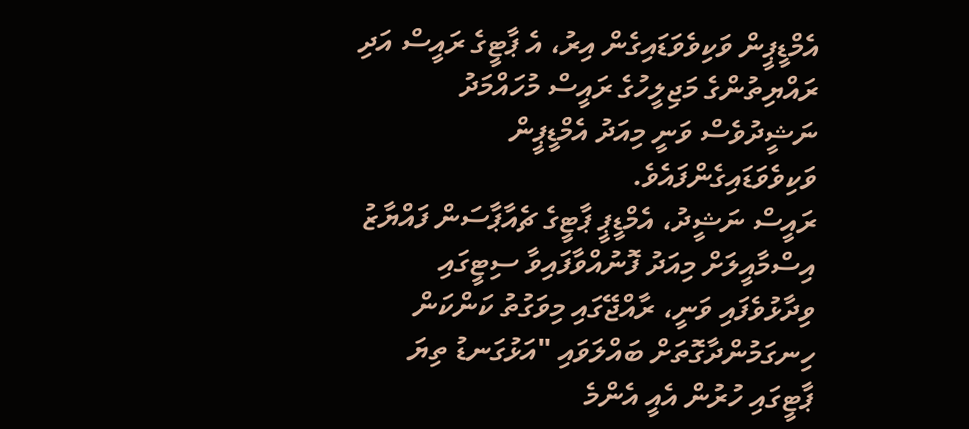އެމްޑީޕީން ވަކިވެވަޑައިގެން އިރު، އެ ޕާޓީގެ ރައީސް އަދި ރައްޔިތުންގެ މަޖިލީހުގެ ރައީސް މުހައްމަދު ނަޝީދުވެސް ވަނީ މިއަދު އެމްޑީޕީން ވަކިވެވަޑައިގެންފައެވެ.
ރައީސް ނަޝީދު، އެމްޑީޕީ ޕާޓީގެ ޗެއާޕާސަން ފައްޔާޒު އިސްމާއީލަށް މިއަދު ފޮނުއްވާފައިވާ ސިޓީގައި ވިދާޅުވެފައި ވަނީ، ރާއްޖޭގައި މިވަގުތު ކަންކަން ހިނގަމުންދާގޮތަށް ބައްލަވައި "އަޅުގަނޑު ތިޔަ ޕާޓީގައި ހުރުން އެއީ އެންމެ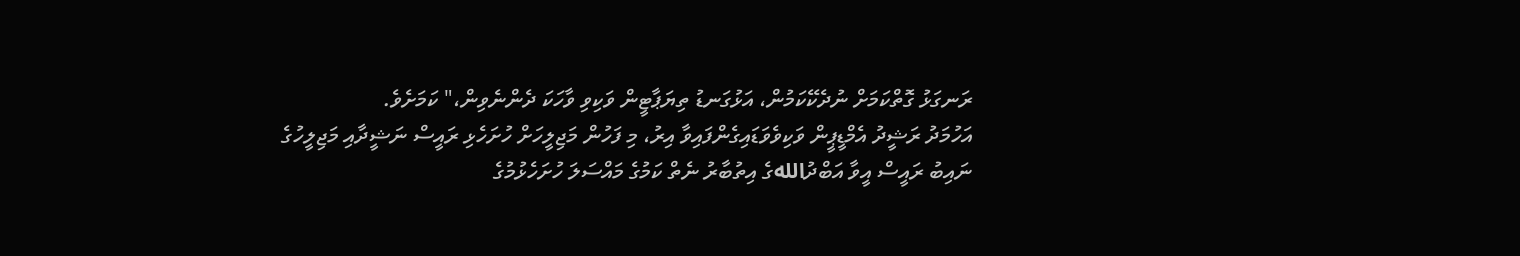ރަނގަޅު ގޮތްކަމަށް ނުދެކޭކަމުން، އަޅުގަނޑު ތިޔަޕާޓީން ވަކިވި ވާހަކަ ދެންނެވިން،" ކަމަށެވެ.
އަހުމަދު ރަޝީދު އެމްޑީޕީން ވަކިވެވަޑައިގެންފައިވާ އިރު، މި ފަހުން މަޖިލީހަށް ހުށަހެޅި ރައީސް ނަޝީދާއި މަޖިލީހުގެ ނައިބު ރައީސް އީވާ އަބްދުاللهގެ އިތުބާރު ނެތް ކަމުގެ މައްސަލަ ހުށަހެޅުމުގެ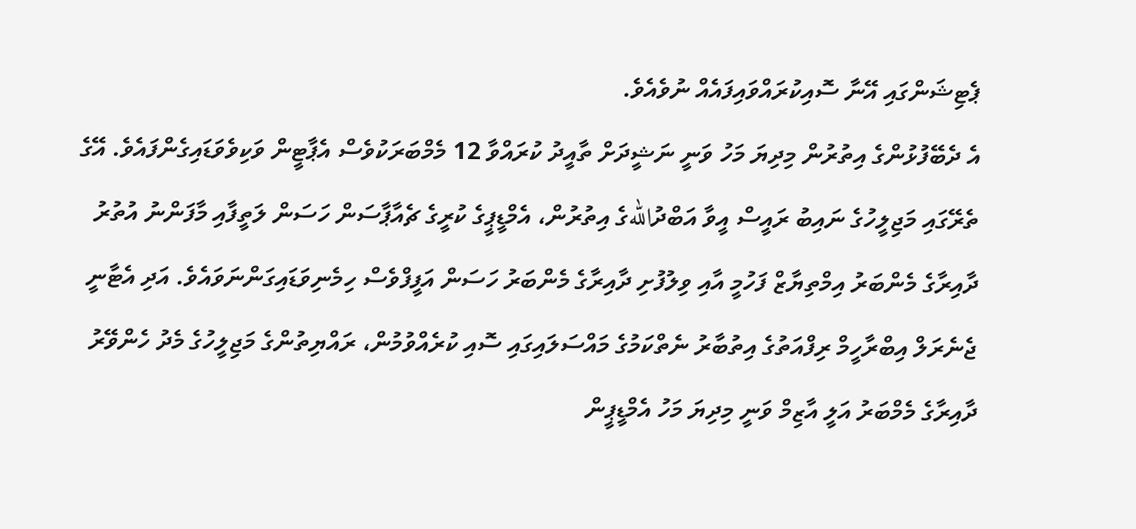ޕެޓިޝަންގައި އޭނާ ސޮއިކުރައްވައިފައެއް ނުވެއެވެ.
އެ ދެބޭފުޅުންގެ އިތުރުން މިދިޔަ މަހު ވަނީ ނަޝީދަށް ތާއީދު ކުރައްވާ 12 މެމްބަރަކުވެސް އެޕާޓީން ވަކިވެވަޑައިގެންފައެވެ. އޭގެ ތެރޭގައި މަޖިލީހުގެ ނައިބު ރައީސް އީވާ އަބްދުاللهގެ އިތުރުން، އެމްޑީޕީގެ ކުރީގެ ޗެއާޕާސަން ހަސަން ލަތީފާއި މާފަންނު އުތުރު ދާއިރާގެ މެންބަރު އިމްތިޔާޒް ފަހުމީ އާއި ވިލުފުށި ދާއިރާގެ މެންބަރު ހަސަން އަފީފްވެސް ހިމެނިވަޑައިގަންނަވައެވެ. އަދި އެޓާނީ ޖެނެރަލް އިބްރާހީމް ރިފްއަތުގެ އިތުބާރު ނެތްކަމުގެ މައްސަލައިގައި ސޮއި ކުރެއްވުމުން، ރައްޔިތުންގެ މަޖިލީހުގެ މެދު ހެންވޭރު ދާއިރާގެ މެމްބަރު އަލީ އާޒިމް ވަނީ މިދިޔަ މަހު އެމްޑީޕީން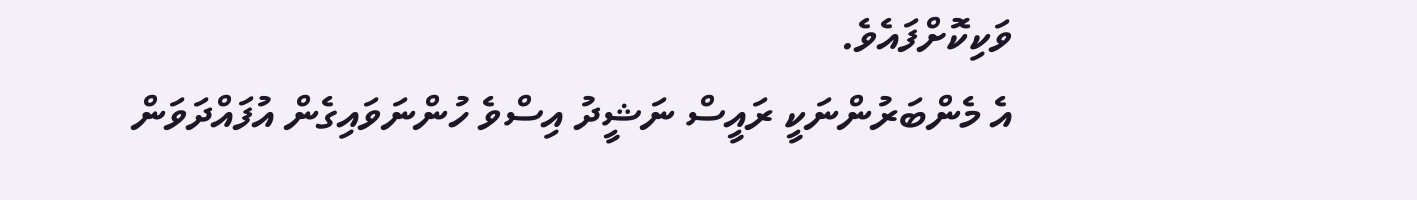ވަކިކޮށްފައެވެ.
އެ މެންބަރުންނަކީ ރައީސް ނަޝީދު އިސްވެ ހުންނަވައިގެން އުފައްދަވަން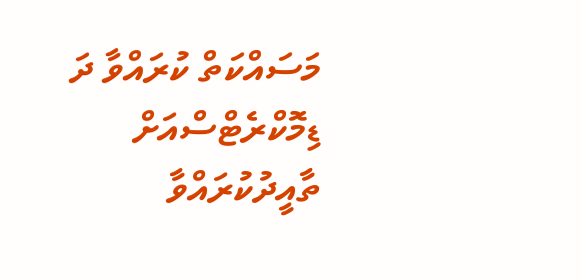މަސައްކަތް ކުރައްވާ ދަ ޑިމޮކްރެޓްސްއަށް ތާއީދުކުރައްވާ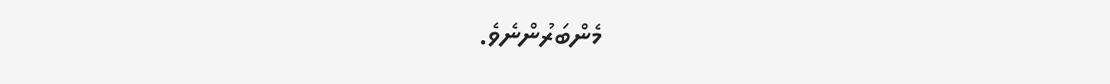މެންބަރުންނެވެ.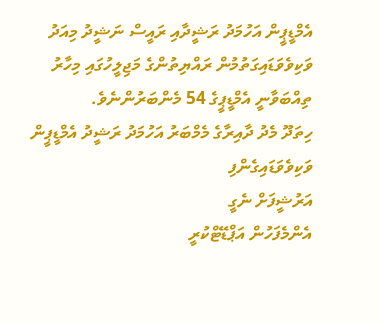އެމްޑީޕީން އަހުމަދު ރަޝީދާއި ރައީސް ނަޝީދު މިއަދު ވަކިވެވަޑައިގަތުމުން ރައްޔިތުންގެ މަޖިލީހުގައި މިހާރު ތިއްބަވާނީ އެމްޑީޕީގެ 54 މެންބަރުންނެވެ.
ހިތަދޫ މެދު ދާއިރާގެ މެމްބަރު އަހުމަދު ރަޝީދު އެމްޑީޕީން ވަކިވެވަޑައިގެންފި
އަރުޝީފަށް ނެގީ
އެންމެފަހުން އަޕްޑޭޓްކުރީ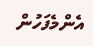އެންމެފަހުން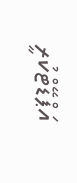އަޕްޑޭޓްކުރީ